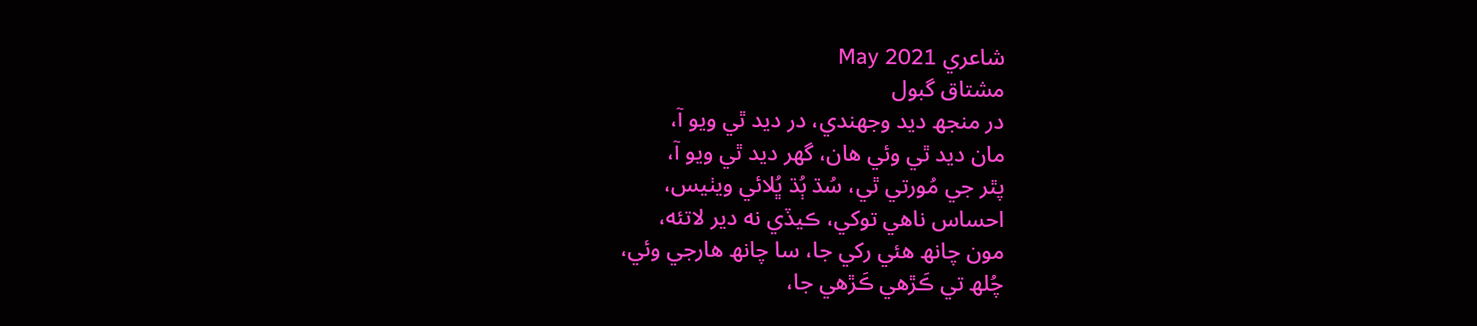شاعري May 2021
مشتاق گبول
در منجھ ديد وجهندي، در ديد ٿي ويو آ،
مان ديد ٿي وئي هان، گهر ديد ٿي ويو آ،
پٿر جي مُورتي ٿي، سُڌ ٻُڌ ڀُلائي ويٺيس،
احساس ناهي توکي، ڪيڏي نه دير لاتئه،
مون چانھ هئي رکي جا، سا چانھ هارجي وئي،
چُلھ تي ڪَڙهي ڪَڙهي جا،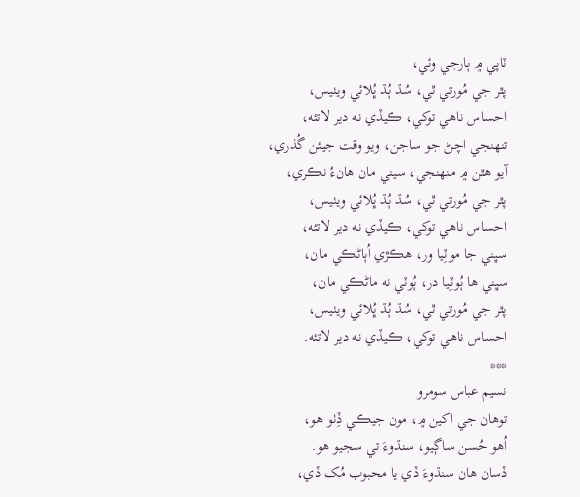ٽاپي ۾ ٻارجي وئي،
پٿر جي مُورتي ٿي، سُڌ ٻُڌ ڀُلائي ويٺيس،
احساس ناهي توکي، ڪيڏي نه دير لاتئه،
تنهنجي اچڻ جو ساجن، ويو وقت جيئن گُذري،
آيو هٿن ۾ منهنجي، سيني مان ھانءُ نڪري،
پٿر جي مُورتي ٿي، سُڌ ٻُڌ ڀُلائي ويٺيس،
احساس ناهي توکي، ڪيڏي نه دير لاتئه،
سڀني جا موٽِيا ور، هڪڙي اُٻاڻڪي مان،
سڀني ها ٻُوٽِيا در، ٻُوٽي نه ماڻڪي مان،
پٿر جي مُورتي ٿي، سُڌ ٻُڌ ڀُلائي ويٺيس،
احساس ناهي توکي، ڪيڏي نه دير لاتئه.
***
نسيم عباس سومرو
توھان جي اکين ۾، مون جيڪي ڏِٺو هو،
اُھو حُسن ساڳيو، سنڌوءَ تي سجيو هو.
ڏسان هان سنڌوءَ ڏي يا محبوب مُک ڏي،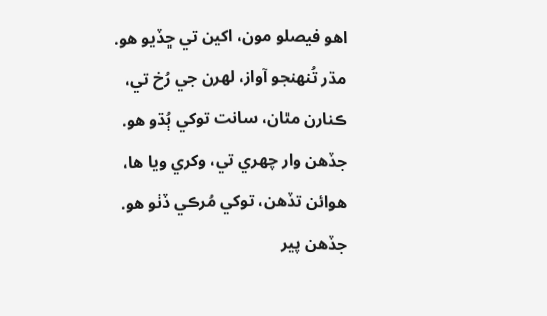اهو فيصلو مون، اکين تي ڇڏيو هو.
مڌر تُنهنجو آواز، لهرن جي رُخ تي،
ڪنارن مٿان، سانت توکي ٻُڌو هو.
جڏهن وار چهري تي، وکري ويا ها،
هوائن تڏهن، توکي مُرڪي ڏٺو هو.
جڏهن پير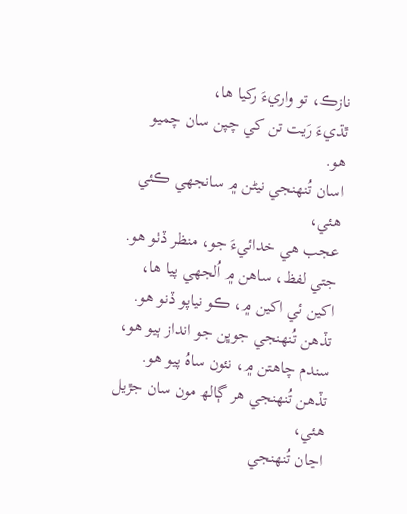نازڪ، تو واريءَ رکيا ها،
ٿڌيءَ رَيت تن کي چپن سان چميو ھو.
اسان تُنهنجي نيڻن ۾ سانجهي ڪئي هئي،
عجب هي خدائيءَ جو، منظر ڏٺو هو.
جتي لفظ، ساهن ۾ اُلجهي پيا ها،
اکين ئي اکين ۾، ڪو نياپو ڏنو هو.
تڏهن تُنهنجي جوڀن جو انداز ٻيو هو،
سندم چاهتن ۾، نئون ساهُ پيو هو.
تڏهن تُنهنجي هر ڳالھ مون سان جڙيل هئي،
اڃان تُنهنجي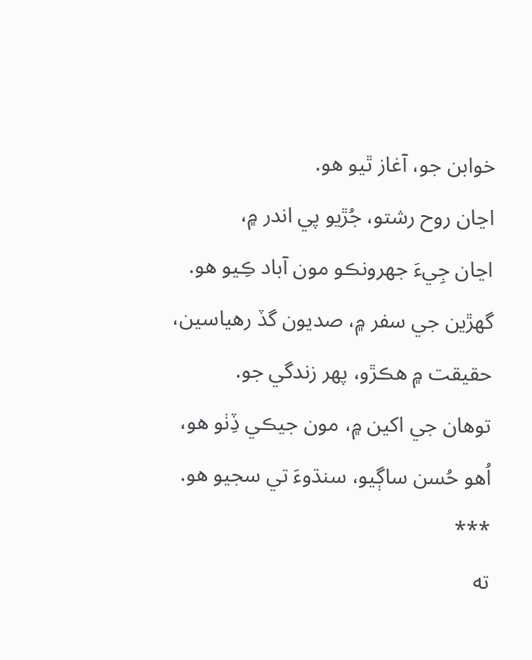خوابن جو، آغاز ٿيو هو.
اڃان روح رشتو، جُڙيو پي اندر ۾،
اڃان جِيءَ جهرونڪو مون آباد ڪِيو هو.
گهڙين جي سفر ۾، صديون گڏ رهياسين،
حقيقت ۾ هڪڙو، پهر زندگي جو.
توھان جي اکين ۾، مون جيڪي ڏِٺو هو،
اُھو حُسن ساڳيو، سنڌوءَ تي سجيو هو.
***
ته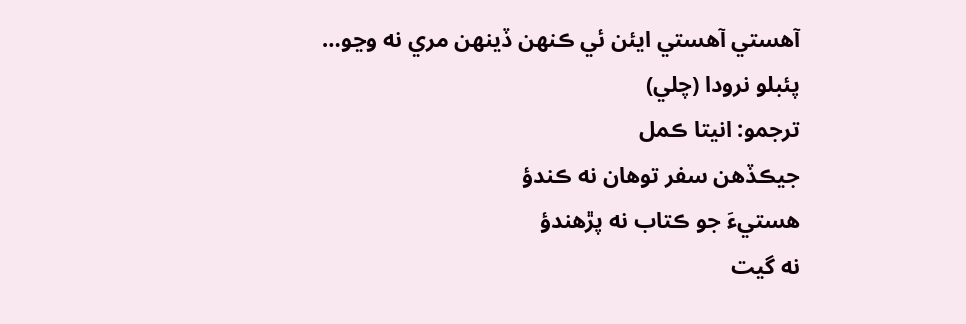آهستي آهستي ايئن ئي ڪنهن ڏينهن مري نه وڃو…
پئبلو نرودا (چلي)
ترجمو: انيتا ڪمل
جيڪڏهن سفر توهان نه ڪندؤ
هستيءَ جو ڪتاب نه پڙهندؤ
نه گيت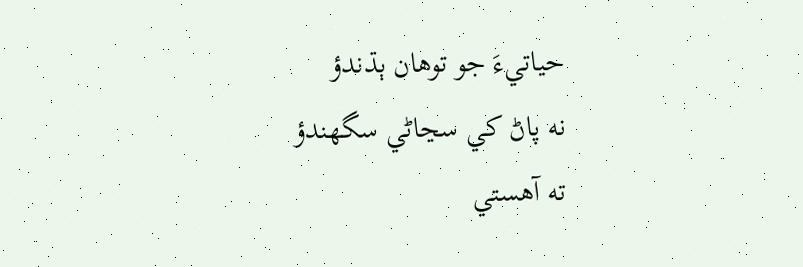حياتيءَ جو توهان ٻڌندؤ
نه پاڻ کي سڃاڻي سگهندؤ
ته آهستي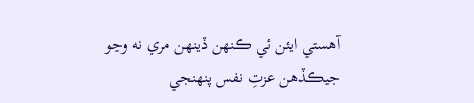آهستي ايئن ئي ڪنهن ڏينهن مري نه وڃو
جيڪڏهن عزتِ نفس پنهنجي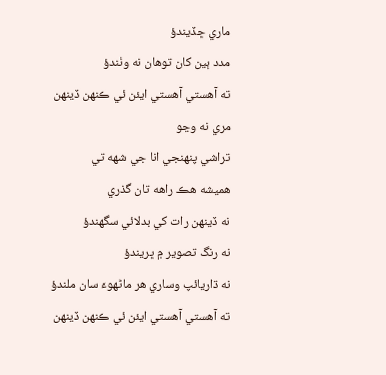ماري ڇڏيندؤ
مدد ٻين کان توهان نه وٺندؤ
ته آهستي آهستي ايئن ئي ڪنهن ڏينهن مري نه وڃو
تراشي پنهنجي انا جي شهه تي
هميشه هڪ راهه تان گذري
نه ڏينهن رات کي بدلائي سگهندؤ
نه رنگ تصوير ۾ ڀريندؤ
نه ڌاريائپ وساري هر ماڻهوءَ سان ملندؤ
ته آهستي آهستي ايئن ئي ڪنهن ڏينهن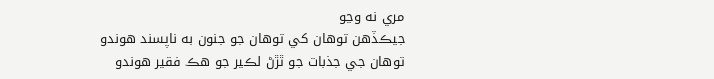مري نه وڃو
جيڪڏهن توهان کي توهان جو جنون به ناپسند هوندو
توهان جي جذبات جو ٿڙڻ لڪير جو هڪ فقير هوندو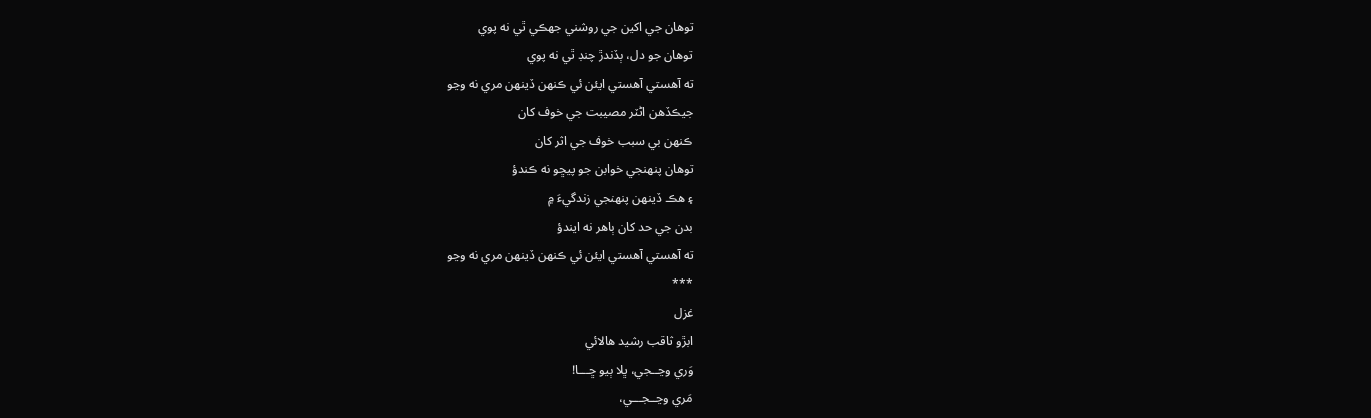توهان جي اکين جي روشني جهڪي ٿي نه پوي
توهان جو دل، ٻڏندڙ چنڊ ٿي نه پوي
ته آهستي آهستي ايئن ئي ڪنهن ڏينهن مري نه وڃو
جيڪڏهن اڻٽر مصيبت جي خوف کان
ڪنهن بي سبب خوف جي اثر کان
توهان پنهنجي خوابن جو پيڇو نه ڪندؤ
۽ هڪ ڏينهن پنهنجي زندگيءَ ۾
بدن جي حد کان ٻاهر نه ايندؤ
ته آهستي آهستي ايئن ئي ڪنهن ڏينهن مري نه وڃو
***
غزل
ابڙو ثاقب رشيد هالائي
وَري وڃــجي، ڀلا ٻيو ڇـــا!
مَري وڃــجـــي،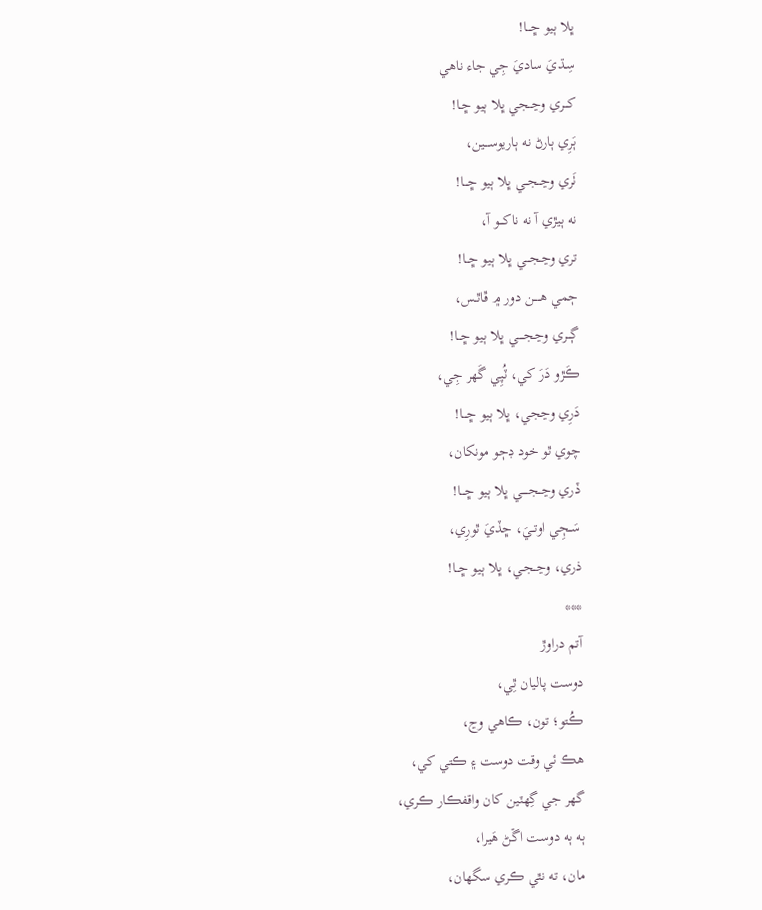ڀلا ٻيو ڇـــا!
سِـڌيَ ساديَ جِي جاء ناھي
کـــري وڃــجي ڀلا ٻيو ڇـا!
ٻَرِي ٻارڻ نه ٻاريوســـين،
ٺَري وڃــجــي ڀلا ٻيو ڇـــا!
نه ٻيڙي آ نه ناکـــو آ،
تري وڃـجـــي ڀلا ٻيو ڇــا!
ڄمي ھـــــن دور ۾ ڦاٿـس،
ڳـــري وڃجـــــي ڀلا ٻيو ڇــا!
ڪَڙو دَرَ کي، ٽُپِي گَھر جِي،
دَرِي وڃجي، ڀلا ٻيو ڇـــا!
چوي ٿو خود ڊڄو مونکان،
ڏري وڃــجـــــي ڀلا ٻيو ڇـــا!
سَــڄِي اوتــيَ، ڇڏيَ ٿورِي،
ذري، وڃــجـي، ڀلا ٻيو ڇــا!
***
آتم دراوڙ
دوست پاليان ٿِي،
ڪُتو؛ تون، ڪاهي وڃ،
هڪ ئي وقت دوست ۽ ڪتي کي،
گهر جي گِھٽين کان واقفڪار ڪري،
ٻه ٻه دوست اڱڻ هَيرا،
مان، ته نٿي ڪري سگهان،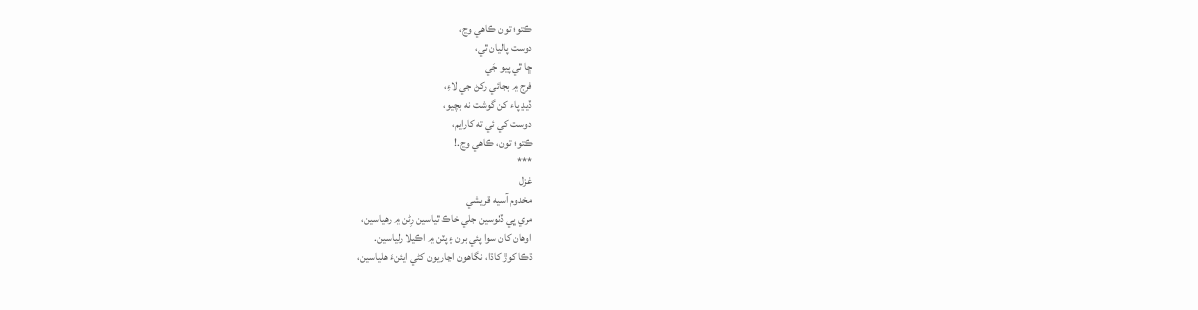ڪتو؛ تون ڪاهي وڃ،
دوست پاليان ٿي،
ڇا ٿي پيو جَي
فرج ۾ بجائي رکڻ جي لاءِ،
ڏيڍ پاء کن گوشت نه بچيو،
دوست کي ئي ته کارايم،
ڪتو؛ تون، ڪاهي وڃ.!
***
غزل
مخدوم آسيه قريشي
مري ڀي ڏٺوسين جلي خاڪ ٿياسين رِڻن ۾ رهياسين،
اوهان کان سوا پئي برن ۽ پٽن ۾ اڪيلا رلياسين.
ڌڪا کوڙ کاڌا، نگاهون اڃاريون کڻي ايئنءَ هلياسين،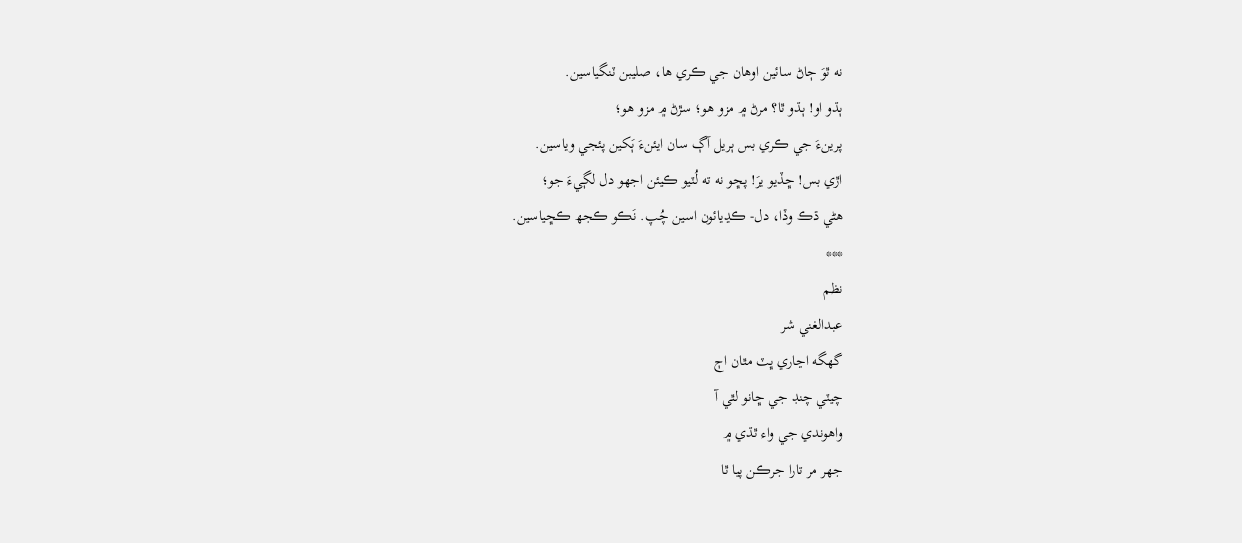نه ٿوَ ڄاڻ سائين اوهان جي ڪري ها، صليبن ٽنگياسين.
ٻڌو او! ٻڌو ٿا؟ مرڻ ۾ مزو هو؛ سڙڻ ۾ مزو هو؛
پرينءَ جي ڪري بس ٻريل آڳ سان ايئنءَ ٻَکين پئجي وياسين.
اڙي بس! ڇڏيو يرَ! پڇو نه ته لُٽيو ڪيئن اجهو دل لڳيءَ جو؛
هڻي ڌڪ وڏا، دل- ڪڍيائون اسين چُپ. نَڪو ڪجھ ڪڇياسين.
***
نظم
عبدالغني شر
گهگه اڃاري ڀٽ مٿان اڄ
چيٽي چنڊ جي ڇانو لٿي آ
واهوندي جي واء ٿڌي ۾
جهر مر تارا جرڪن پيا ٿا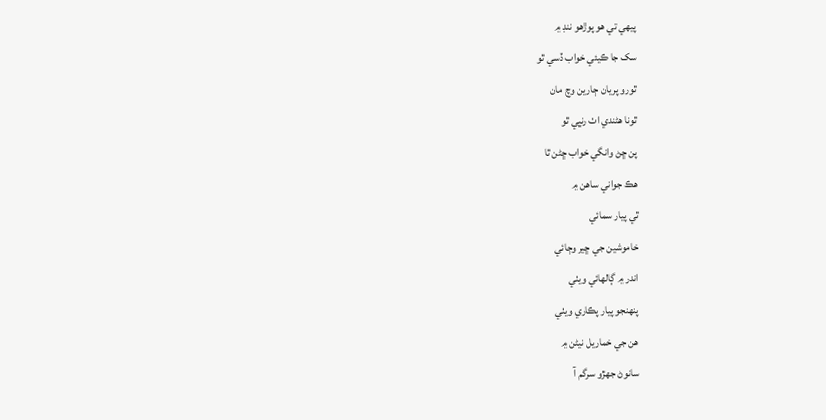پيهي تي هو پوڙھو ننڊ ۾
سک جا ڪيئي خواب ڏسي ٿو
ٿورو پريان ڄارين وچ مان
ٿونا هڻندي اٺ رنڀي ٿو
پن ڇڻ وانگي خواب ڇڻن ٿا
هڪ جواني ساهن ۾
ٿي پيار سمائي
خاموشين جي ڇير وڄائي
اندر ۾ ڳالهائي ويٺي
پنهنجو پيار پڪاري ويٺي
هن جي خماريل نيڻن ۾
سانوڻ جهڙو سرگم آ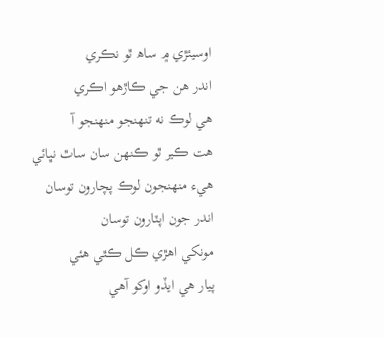اوسيئڙي ۾ ساھ ٿو نڪري
اندر هن جي ڪاڙھو اڪري
هي لوڪ نه تنهنجو منهنجو آ
ھت ڪير ٿو ڪنهن سان ساٿ نڀائي
ھيء منهنجون لوڪ پچارون توسان
اندر جون اپٽارون توسان
مونکي اهڙي ڪل ڪٿي هئي
پيار هي ايڏو اوکو آھي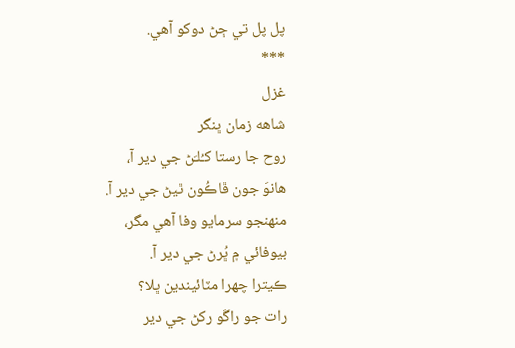پل پل تي ڄڻ دوکو آھي.
***
غزل
شاهه زمان ڀنگر
روح جا رستا کـُلـَڻ جي دير آ،
هانوَ جون ڦاڪُون ٿيڻ جي دير آ.
منهنجو سرمايو وفا آهي مگر،
بيوفائي ۾ ڀُرڻ جي دير آ.
ڪيترا چهرا مٽائيندين ڀلا؟
رات جو راڱو رکڻ جي دير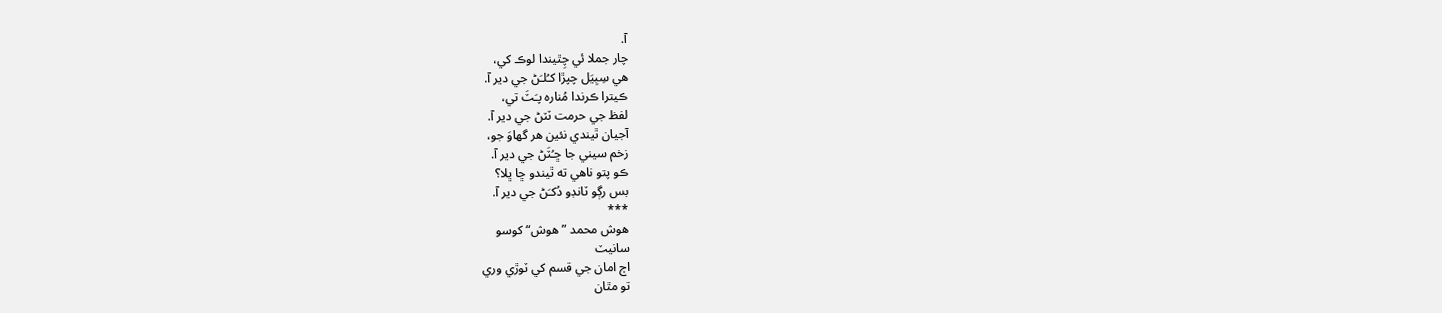آ.
چار جملا ئي چِٿيندا لوڪ کي،
هي سِبِيَل چپڙا کـُلـَڻ جي دير آ.
ڪيترا ڪرندا مُناره پـَٽَ تي،
لفظ جي حرمت ٽٽڻ جي دير آ.
آجيان ٿيندي نئين هر گهاوَ جو،
زخم سيني جا ڇـُٽَڻ جي دير آ.
ڪو پتو ناهي ته ٿيندو ڇا ڀلا؟
بس رڳو ٽانڊو دُکـَڻ جي دير آ.
***
هوش محمد ”هوش“ کوسو
سانيٽ
اڄ امان جي قسم کي ٽوڙي وري
تو مٿان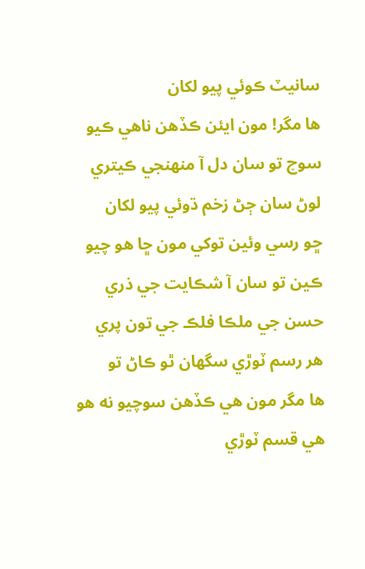سانيٽ ڪوئي پيو لکان
ھا مگر! مون ايئن ڪڏهن ناهي ڪيو
سوچ تو سان دل آ منهنجي ڪيتري
لوڻ سان ڄڻ زخم ڌوئي پيو لکان
ڇو رسي وئين توکي مون ڇا ھو چيو
ڪين تو سان آ شڪايت جي ذري
حسن جي ملڪا فلڪ جي تون پري
ھر رسم ٽوڙي سگھان ٿو ڪاڻ تو
ھا مگر مون ھي ڪڏهن سوچيو نه ھو
ھي قسم ٽوڙي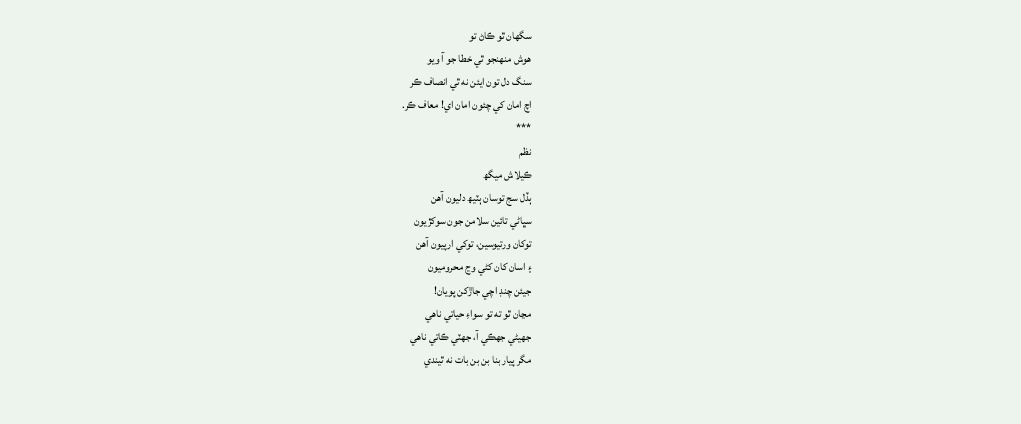سگهان ٿو ڪاڻ تو
ھوش منهنجو ٿي خطا جو آ ويو
سنگ دل تون ايئن نه ٿي انصاف ڪر
اچ امان کي چئون امان اي! معاف ڪر.
***
نظم
ڪيلاش ميگھ
ٻڏل سج توسان ٻٽيھ دليون آھن
سڀاڻي تائين سلامن جون سوکڙيون
توکان ورتيوسين، توکي ارپيون آھن
۽ اسان کان کڻي وڃ محروميون
جيئن چنڊ اچي جاڙکن پويان!
مڃان ٿو ته تو سواءِ حياتي ناهي
جهيڻي جهڪي آ، جهٽي ڪاتي ناهي
مگر پيار بنا بن بن بات نه ٿيندي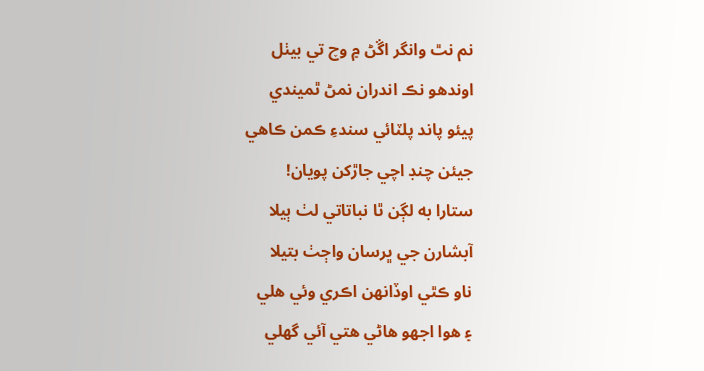نم نٿ وانگر اڱڻ ۾ وچ تي بيٺل
اوندهو نڪ اندران نمڻ ٿميندي
پيئو پاند پلٽائي سندءِ ڪمن ڪاهي
جيئن چنڊ اچي جاڙکن پويان!
ستارا به لڳن ٿا نباتاتي لٺ ٻيلا
آبشارن جي ڀرسان واڄٺ بتيلا
ناو ڪٿي اوڏانهن اڪري وئي هلي
۽ هوا اجهو هاڻي هتي آئي گهلي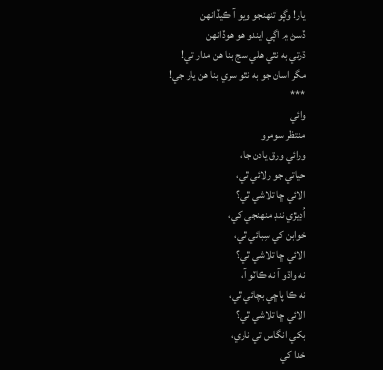يار! وڳو تنهنجو ويو آ ڪيڏانهن
ڏسڻ ۾ اڳي ايندو هو هوڏانهن
ڌرتي به نٿي هلي سج بنا هن مدار تي!
مگر اسان جو به نٿو سري بنا هن يار جي!
***
وائي
منتظر سومرو
ورائي ورق يادن جا،
حياتي جو رلائي ٿي،
الائي ڇا تلاشي ٿي؟
اُڊيڙي ننڊ منهنجي کي،
خوابن کي سِبائي ٿي،
الائي ڇا تلاشي ٿي؟
نه واڌو آ نه ڪاٽو آ،
نه ڪا پاڇي بچائي ٿي،
الائي ڇا تلاشي ٿي؟
بکي انگاس تي ناري،
خدا کي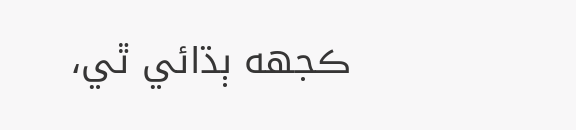ڪجهه ٻڌائي ٿي،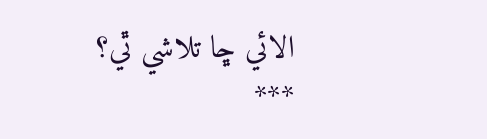الائي ڇا تلاشي ٿي؟
***